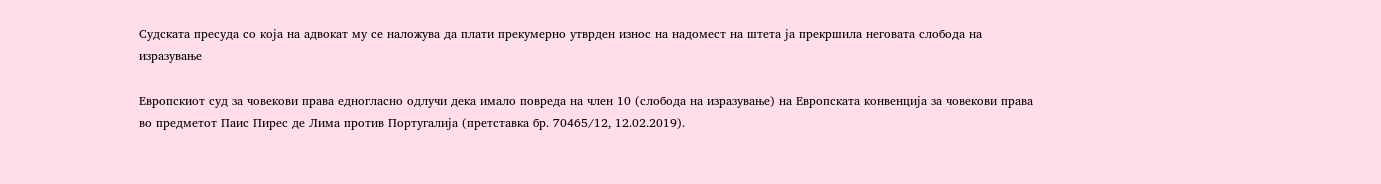Судската пресуда со која на адвокат му се наложува да плати прекумерно утврден износ на надомест на штета ја прекршила неговата слобода на изразување

Европскиот суд за човекови права едногласно одлучи дека имало повреда на член 10 (слобода на изразување) на Европската конвенција за човекови права во предметот Паис Пирес де Лима против Португалија (претставка бр. 70465/12, 12.02.2019).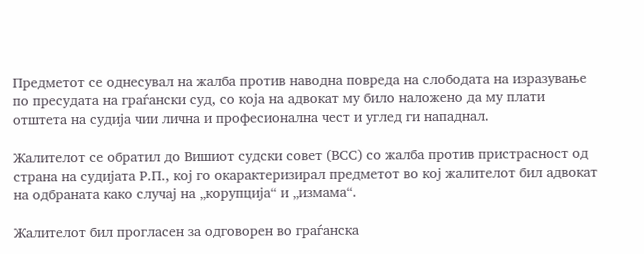Предметот се однесувал на жалба против наводна повреда на слободата на изразување по пресудата на граѓански суд, со која на адвокат му било наложено да му плати отштета на судија чии лична и професионална чест и углед ги нападнал.

Жалителот се обратил до Вишиот судски совет (ВСС) со жалба против пристрасност од страна на судијата Р.П., кој го окарактеризирал предметот во кој жалителот бил адвокат на одбраната како случај на „корупција“ и „измама“.

Жалителот бил прогласен за одговорен во граѓанска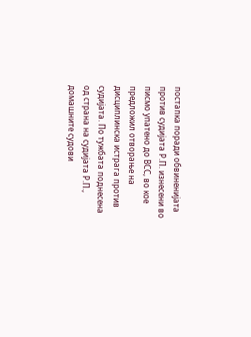постапка поради обвиненијата против судијата Р.П. изнесени во писмо упатено до ВСС, во кое предложил отворање на дисциплинска истрага против судијата. По тужбата поднесена од страна на судијата Р.П., домашните судови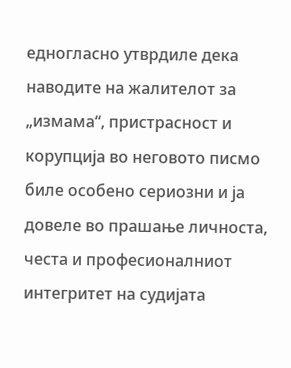едногласно утврдиле дека наводите на жалителот за „измама“, пристрасност и корупција во неговото писмо биле особено сериозни и ја довеле во прашање личноста, честа и професионалниот интегритет на судијата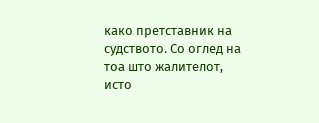како претставник на судството. Со оглед на тоа што жалителот, исто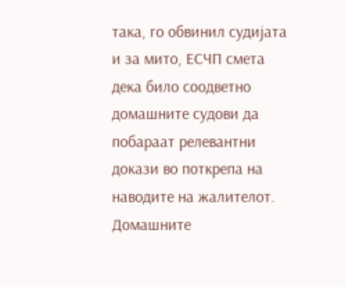така, го обвинил судијата и за мито, ЕСЧП смета дека било соодветно домашните судови да побараат релевантни докази во поткрепа на наводите на жалителот. Домашните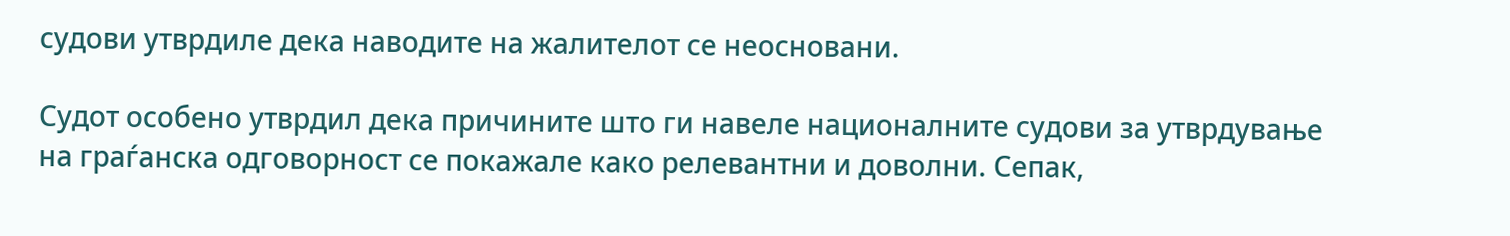судови утврдиле дека наводите на жалителот се неосновани.

Судот особено утврдил дека причините што ги навеле националните судови за утврдување на граѓанска одговорност се покажале како релевантни и доволни. Сепак,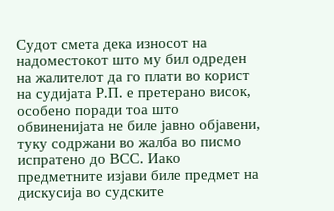Судот смета дека износот на надоместокот што му бил одреден на жалителот да го плати во корист на судијата Р.П. е претерано висок, особено поради тоа што обвиненијата не биле јавно објавени, туку содржани во жалба во писмо испратено до ВСС. Иако предметните изјави биле предмет на дискусија во судските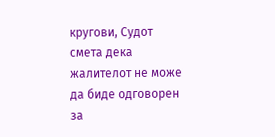кругови, Судот смета дека жалителот не може да биде одговорен за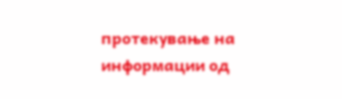протекување на информации од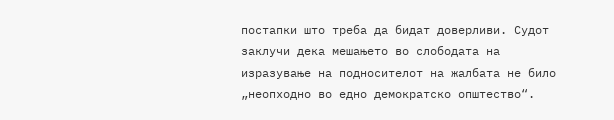постапки што треба да бидат доверливи. Судот заклучи дека мешањето во слободата на изразување на подносителот на жалбата не било „неопходно во едно демократско општество“.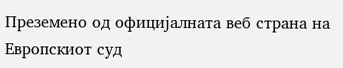Преземено од официјалната веб страна на Европскиот суд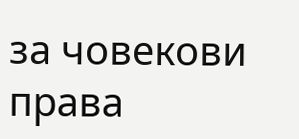за човекови права